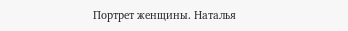Портрет женщины. Наталья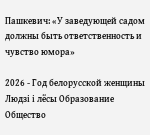Пашкевич: «У заведующей садом должны быть ответственность и чувство юмора»

2026 - Год белорусской женщины Людзі і лёсы Образование Общество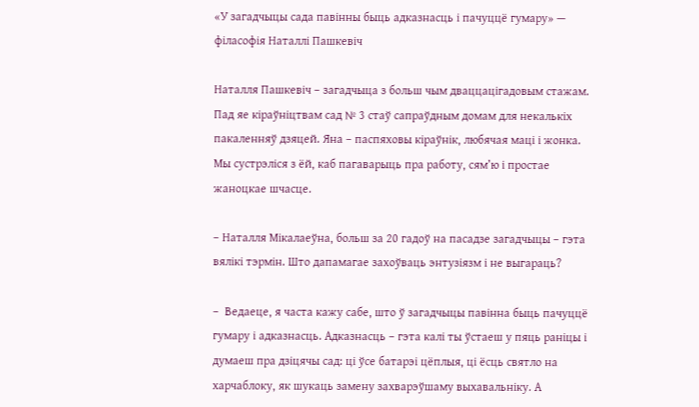«У загадчыцы сада павінны быць адказнасць і пачуццё гумару» — філасофія Наталлі Пашкевіч

Наталля Пашкевіч – загадчыца з больш чым дваццацігадовым стажам. Пад яе кіраўніцтвам сад № 3 стаў сапраўдным домам для некалькіх пакаленняў дзяцей. Яна – паспяховы кіраўнік, любячая маці і жонка. Мы сустрэліся з ёй, каб пагаварыць пра работу, сям’ю і простае жаноцкае шчасце.

– Наталля Мікалаеўна, больш за 20 гадоў на пасадзе загадчыцы – гэта вялікі тэрмін. Што дапамагае захоўваць энтузіязм і не выгараць?

–  Ведаеце, я часта кажу сабе, што ў загадчыцы павінна быць пачуццё гумару і адказнасць. Адказнасць – гэта калі ты ўстаеш у пяць раніцы і думаеш пра дзіцячы сад: ці ўсе батарэі цёплыя, ці ёсць святло на харчаблоку, як шукаць замену захварэўшаму выхавальніку. А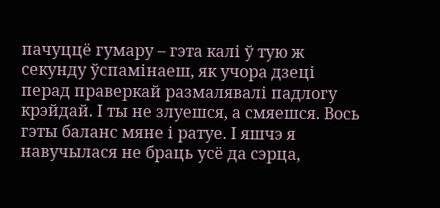пачуццё гумару – гэта калі ў тую ж секунду ўспамінаеш, як учора дзеці перад праверкай размалявалі падлогу крэйдай. І ты не злуешся, а смяешся. Вось гэты баланс мяне і ратуе. І яшчэ я навучылася не браць усё да сэрца,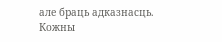але браць адказнасць. Кожны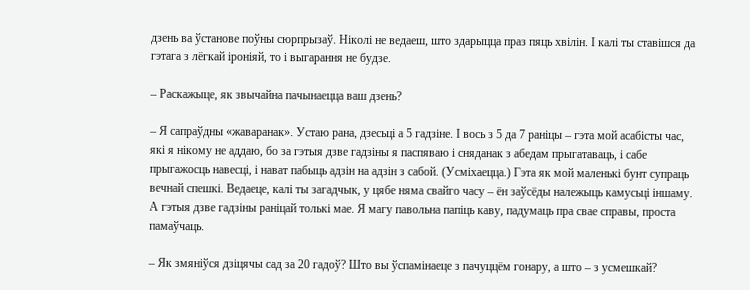дзень ва ўстанове поўны сюрпрызаў. Ніколі не ведаеш, што здарыцца праз пяць хвілін. І калі ты ставішся да гэтага з лёгкай іроніяй, то і выгарання не будзе.

– Раскажыце, як звычайна пачынаецца ваш дзень?

– Я сапраўдны «жаваранак». Устаю рана, дзесьці а 5 гадзіне. І вось з 5 да 7 раніцы – гэта мой асабісты час, які я нікому не аддаю, бо за гэтыя дзве гадзіны я паспяваю і сняданак з абедам прыгатаваць, і сабе прыгажосць навесці, і нават пабыць адзін на адзін з сабой. (Усміхаецца.) Гэта як мой маленькі бунт супраць вечнай спешкі. Ведаеце, калі ты загадчык, у цябе няма свайго часу – ён заўсёды належыць камусьці іншаму. А гэтыя дзве гадзіны раніцай толькі мае. Я магу павольна папіць каву, падумаць пра свае справы, проста памаўчаць.

– Як змяніўся дзіцячы сад за 20 гадоў? Што вы ўспамінаеце з пачуццём гонару, а што – з усмешкай?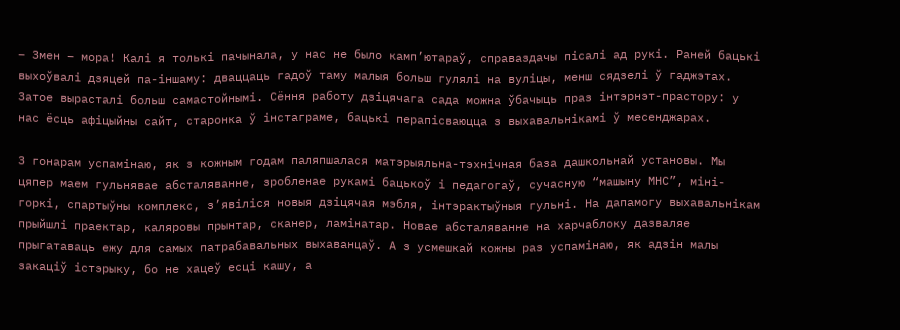– Змен – мора! Калі я толькі пачынала, у нас не было камп’ютараў, справаздачы пісалі ад рукі. Раней бацькі выхоўвалі дзяцей па-іншаму: дваццаць гадоў таму малыя больш гулялі на вуліцы, менш сядзелі ў гаджэтах. Затое вырасталі больш самастойнымі. Сёння работу дзіцячага сада можна ўбачыць праз інтэрнэт-прастору: у нас ёсць афіцыйны сайт, старонка ў інстаграме, бацькі перапісваюцца з выхавальнікамі ў месенджарах.

З гонарам успамінаю, як з кожным годам паляпшалася матэрыяльна-тэхнічная база дашкольнай установы. Мы цяпер маем гульнявае абсталяванне, зробленае рукамі бацькоў і педагогаў, сучасную “машыну МНС”, міні-горкі, спартыўны комплекс, з’явіліся новыя дзіцячая мэбля, інтэрактыўныя гульні. На дапамогу выхавальнікам прыйшлі праектар, каляровы прынтар, сканер, ламінатар. Новае абсталяванне на харчаблоку дазваляе прыгатаваць ежу для самых патрабавальных выхаванцаў. А з усмешкай кожны раз успамінаю, як адзін малы закаціў істэрыку, бо не хацеў есці кашу, а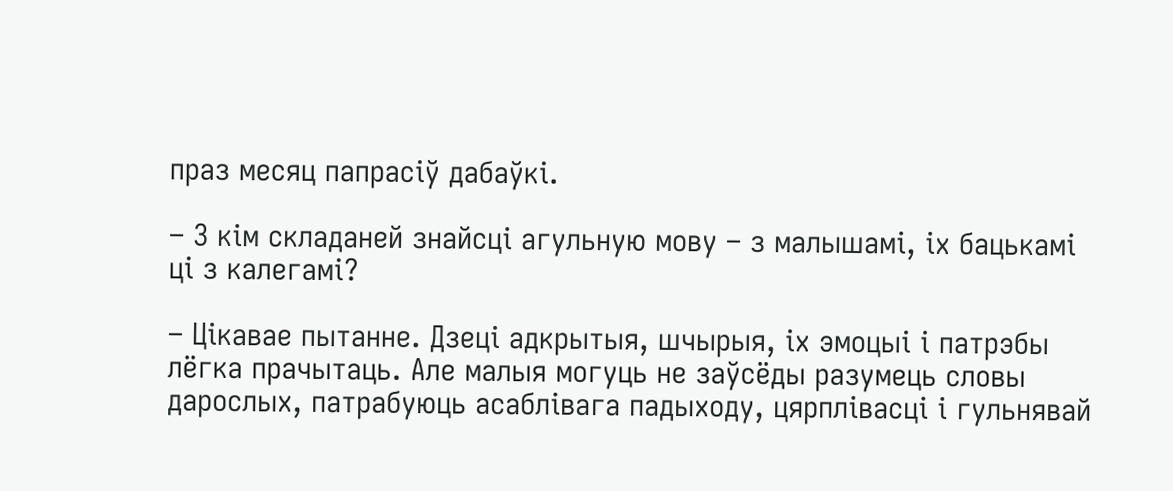праз месяц папрасіў дабаўкі.

– З кім складаней знайсці агульную мову – з малышамі, іх бацькамі ці з калегамі?

– Цікавае пытанне. Дзеці адкрытыя, шчырыя, іх эмоцыі і патрэбы лёгка прачытаць. Але малыя могуць не заўсёды разумець словы дарослых, патрабуюць асаблівага падыходу, цярплівасці і гульнявай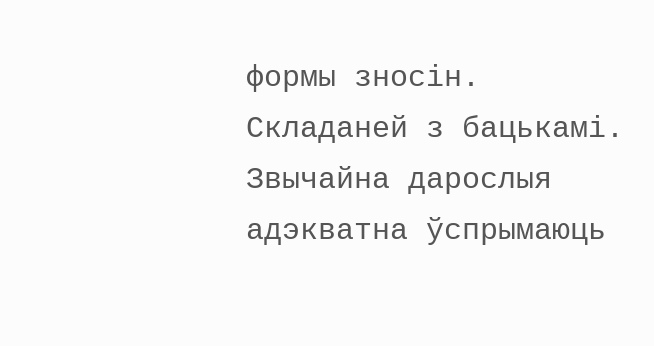формы зносін. Складаней з бацькамі. Звычайна дарослыя адэкватна ўспрымаюць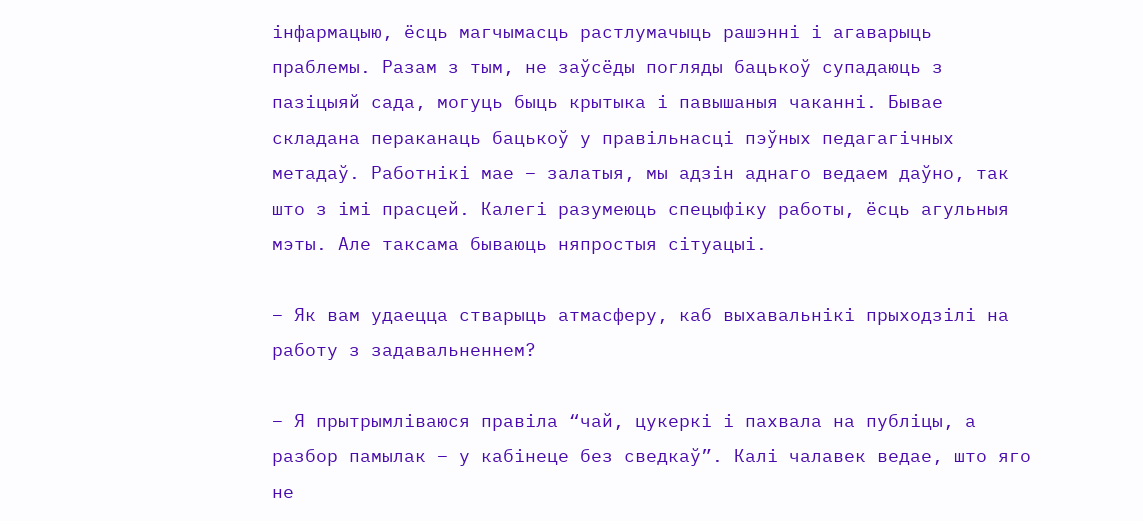інфармацыю, ёсць магчымасць растлумачыць рашэнні і агаварыць праблемы. Разам з тым, не заўсёды погляды бацькоў супадаюць з пазіцыяй сада, могуць быць крытыка і павышаныя чаканні. Бывае складана пераканаць бацькоў у правільнасці пэўных педагагічных метадаў. Работнікі мае – залатыя, мы адзін аднаго ведаем даўно, так што з імі прасцей. Калегі разумеюць спецыфіку работы, ёсць агульныя мэты. Але таксама бываюць няпростыя сітуацыі.

– Як вам удаецца стварыць атмасферу, каб выхавальнікі прыходзілі на работу з задавальненнем?

– Я прытрымліваюся правіла “чай, цукеркі і пахвала на публіцы, а разбор памылак – у кабінеце без сведкаў”. Калі чалавек ведае, што яго не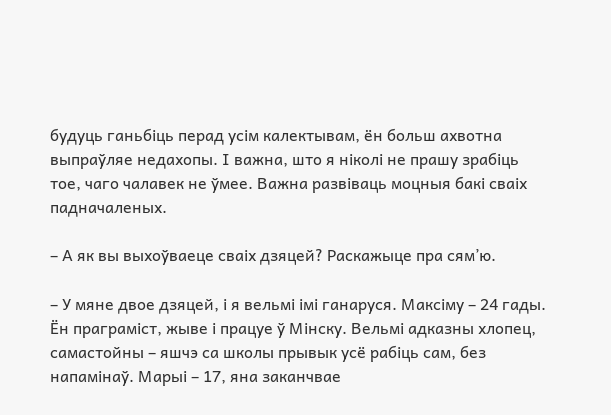будуць ганьбіць перад усім калектывам, ён больш ахвотна выпраўляе недахопы. І важна, што я ніколі не прашу зрабіць тое, чаго чалавек не ўмее. Важна развіваць моцныя бакі сваіх падначаленых.

– А як вы выхоўваеце сваіх дзяцей? Раскажыце пра сям’ю.

– У мяне двое дзяцей, і я вельмі імі ганаруся. Максіму – 24 гады. Ён праграміст, жыве і працуе ў Мінску. Вельмі адказны хлопец, самастойны – яшчэ са школы прывык усё рабіць сам, без напамінаў. Марыі – 17, яна заканчвае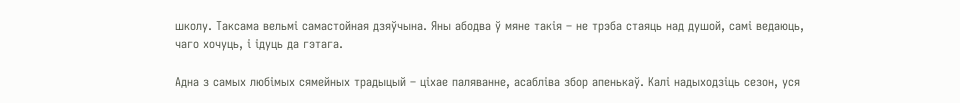школу. Таксама вельмі самастойная дзяўчына. Яны абодва ў мяне такія – не трэба стаяць над душой, самі ведаюць, чаго хочуць, і ідуць да гэтага.

Адна з самых любімых сямейных традыцый – ціхае паляванне, асабліва збор апенькаў. Калі надыходзіць сезон, уся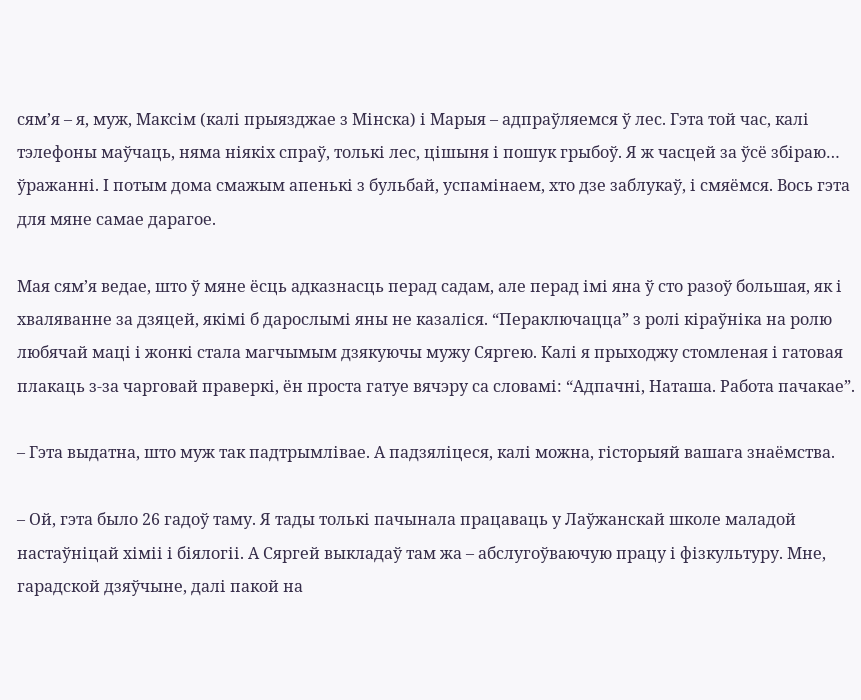сям’я – я, муж, Максім (калі прыязджае з Мінска) і Марыя – адпраўляемся ў лес. Гэта той час, калі тэлефоны маўчаць, няма ніякіх спраў, толькі лес, цішыня і пошук грыбоў. Я ж часцей за ўсё збіраю… ўражанні. І потым дома смажым апенькі з бульбай, успамінаем, хто дзе заблукаў, і смяёмся. Вось гэта для мяне самае дарагое.

Мая сям’я ведае, што ў мяне ёсць адказнасць перад садам, але перад імі яна ў сто разоў большая, як і хваляванне за дзяцей, якімі б дарослымі яны не казаліся. “Пераключацца” з ролі кіраўніка на ролю любячай маці і жонкі стала магчымым дзякуючы мужу Сяргею. Калі я прыходжу стомленая і гатовая плакаць з-за чарговай праверкі, ён проста гатуе вячэру са словамі: “Адпачні, Наташа. Работа пачакае”.

– Гэта выдатна, што муж так падтрымлівае. А падзяліцеся, калі можна, гісторыяй вашага знаёмства.

– Ой, гэта было 26 гадоў таму. Я тады толькі пачынала працаваць у Лаўжанскай школе маладой настаўніцай хіміі і біялогіі. А Сяргей выкладаў там жа – абслугоўваючую працу і фізкультуру. Мне, гарадской дзяўчыне, далі пакой на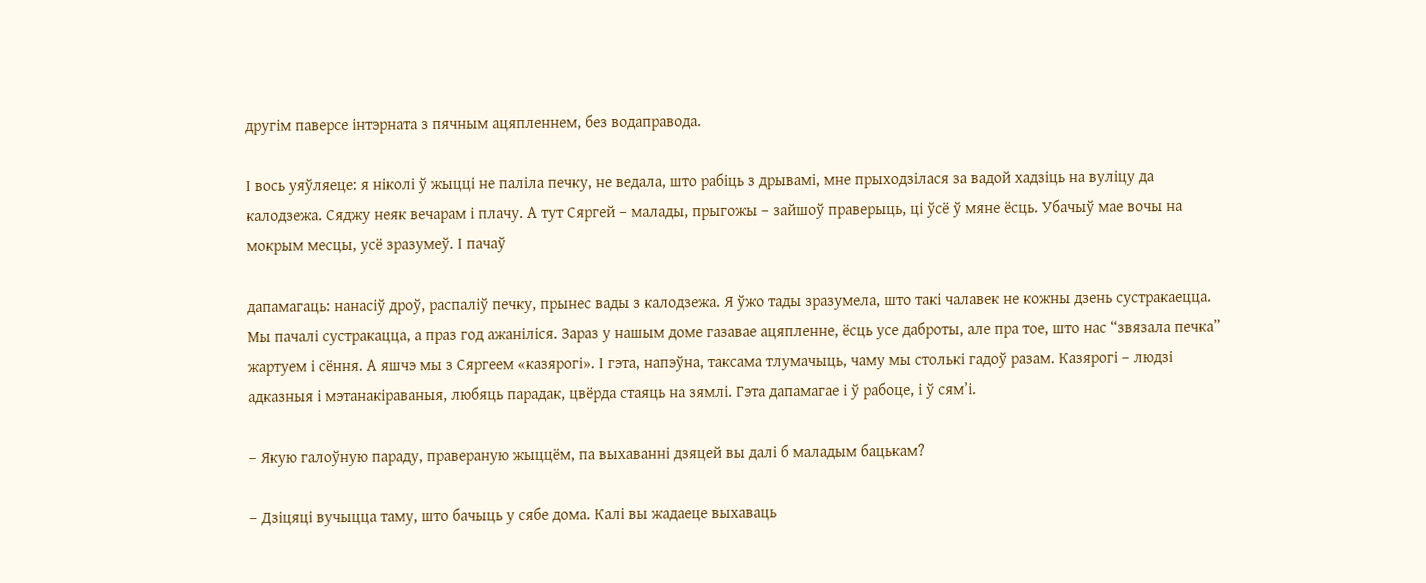другім паверсе інтэрната з пячным ацяпленнем, без водаправода.

І вось уяўляеце: я ніколі ў жыцці не паліла печку, не ведала, што рабіць з дрывамі, мне прыходзілася за вадой хадзіць на вуліцу да калодзежа. Сяджу неяк вечарам і плачу. А тут Сяргей – малады, прыгожы – зайшоў праверыць, ці ўсё ў мяне ёсць. Убачыў мае вочы на мокрым месцы, усё зразумеў. І пачаў

дапамагаць: нанасіў дроў, распаліў печку, прынес вады з калодзежа. Я ўжо тады зразумела, што такі чалавек не кожны дзень сустракаецца. Мы пачалі сустракацца, а праз год ажаніліся. Зараз у нашым доме газавае ацяпленне, ёсць усе даброты, але пра тое, што нас “звязала печка” жартуем і сёння. А яшчэ мы з Сяргеем «казярогі». І гэта, напэўна, таксама тлумачыць, чаму мы столькі гадоў разам. Казярогі – людзі адказныя і мэтанакіраваныя, любяць парадак, цвёрда стаяць на зямлі. Гэта дапамагае і ў рабоце, і ў сям’і.

– Якую галоўную параду, правераную жыццём, па выхаванні дзяцей вы далі б маладым бацькам?

– Дзіцяці вучыцца таму, што бачыць у сябе дома. Калі вы жадаеце выхаваць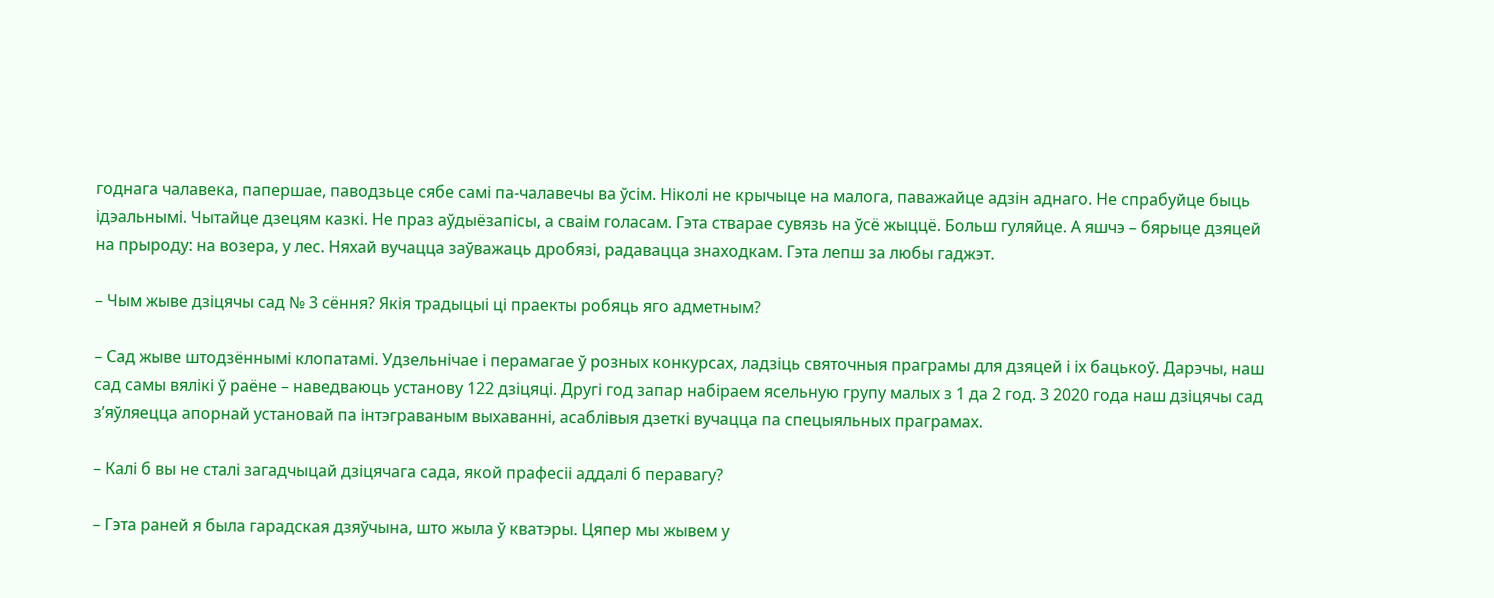годнага чалавека, папершае, паводзьце сябе самі па-чалавечы ва ўсім. Ніколі не крычыце на малога, паважайце адзін аднаго. Не спрабуйце быць ідэальнымі. Чытайце дзецям казкі. Не праз аўдыёзапісы, а сваім голасам. Гэта стварае сувязь на ўсё жыццё. Больш гуляйце. А яшчэ – бярыце дзяцей на прыроду: на возера, у лес. Няхай вучацца заўважаць дробязі, радавацца знаходкам. Гэта лепш за любы гаджэт.

– Чым жыве дзіцячы сад № 3 сёння? Якія традыцыі ці праекты робяць яго адметным?

– Сад жыве штодзённымі клопатамі. Удзельнічае і перамагае ў розных конкурсах, ладзіць святочныя праграмы для дзяцей і іх бацькоў. Дарэчы, наш сад самы вялікі ў раёне – наведваюць установу 122 дзіцяці. Другі год запар набіраем ясельную групу малых з 1 да 2 год. З 2020 года наш дзіцячы сад з’яўляецца апорнай установай па інтэграваным выхаванні, асаблівыя дзеткі вучацца па спецыяльных праграмах.

– Калі б вы не сталі загадчыцай дзіцячага сада, якой прафесіі аддалі б перавагу?

– Гэта раней я была гарадская дзяўчына, што жыла ў кватэры. Цяпер мы жывем у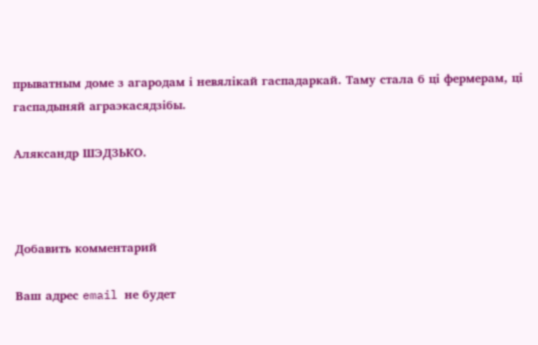прыватным доме з агародам і невялікай гаспадаркай. Таму стала б ці фермерам, ці гаспадыняй аграэкасядзібы.

Аляксандр ШЭДЗЬКО.



Добавить комментарий

Ваш адрес email не будет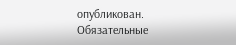опубликован. Обязательные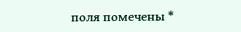поля помечены *